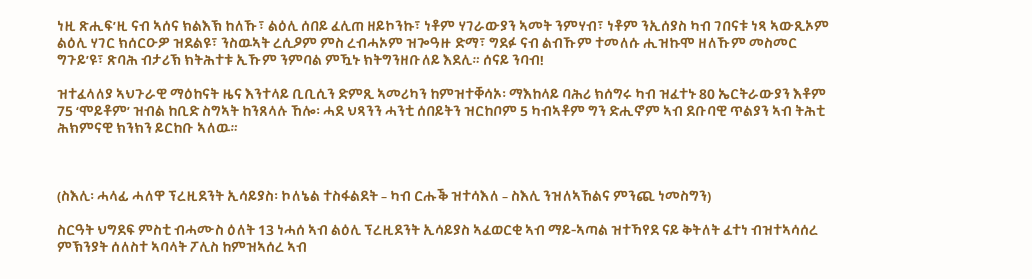ነዚ ጽሒፍ’ዚ ናብ ኣሰና ክልእኽ ከለኹ፣ ልዕሊ ሰበይ ፈሊጠ ዘይኮንኩ፣ ነቶም ሃገራውያን ኣመት ንምሃብ፣ ነቶም ንኢሰያስ ካብ ገበናቱ ነጻ ኣውጺኦም ልዕሊ ሃገር ክሰርዑዎ ዝደልዩ፣ ንስዉኣት ረሲዖም ምስ ረብሓኦም ዝጐዓዙ ድማ፣ ግደፉ ናብ ልብኹም ተመለሱ ሒዝኩሞ ዘለኹም መስመር ግጉይ’ዩ፣ ጽባሕ ብታሪኽ ክትሕተቱ ኢኹም ንምባል ምዃኑ ክትግንዘቡለይ እደሊ። ሰናይ ንባብ!

ዝተፈላለያ ኣህጉራዊ ማዕከናት ዜና እንተላይ ቢቢሲን ድምጺ ኣመሪካን ከምዝተቐሳኦ፡ ማእከላይ ባሕሪ ክሰግሩ ካብ ዝፈተኑ 80 ኤርትራውያን እቶም 75 ‘ሞይቶም’ ዝብል ከቢድ ስግኣት ከንጸላሉ ኸሎ፡ ሓደ ህጻንን ሓንቲ ሰበይትን ዝርከቦም 5 ካብኣቶም ግን ድሒኖም ኣብ ደቡባዊ ጥልያን ኣብ ትሕቲ ሕክምናዊ ክንክን ይርከቡ ኣለዉ።



(ስእሊ፡ ሓላፊ ሓለዋ ፕረዚደንት ኢሳይያስ፡ ኮለኔል ተስፋልደት – ካብ ርሑቕ ዝተሳእለ – ስእሊ ንዝለኣኸልና ምንጪ ነመስግን)

ስርዓት ህግደፍ ምስቲ ብሓሙስ ዕለት 13 ነሓሰ ኣብ ልዕሊ ፕረዚደንት ኢሳይያስ ኣፈወርቂ ኣብ ማይ-ኣጣል ዝተኻየደ ናይ ቅትለት ፈተነ ብዝተኣሳሰረ ምኽንያት ሰለስተ ኣባላት ፖሊስ ከምዝኣሰረ ኣብ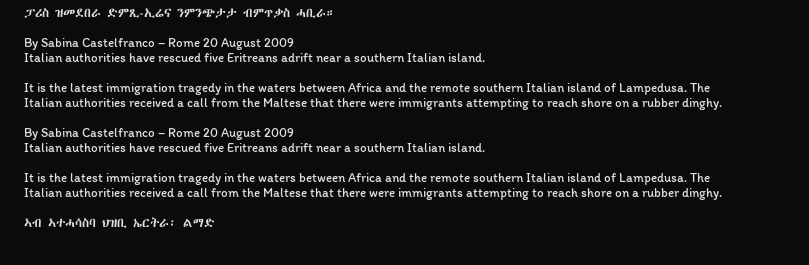ፓሪስ ዝመደበራ ድምጺ-ኢሬና ንምንጭታታ ብምጥቃስ ሓቢራ።

By Sabina Castelfranco – Rome 20 August 2009
Italian authorities have rescued five Eritreans adrift near a southern Italian island.

It is the latest immigration tragedy in the waters between Africa and the remote southern Italian island of Lampedusa. The Italian authorities received a call from the Maltese that there were immigrants attempting to reach shore on a rubber dinghy.

By Sabina Castelfranco – Rome 20 August 2009
Italian authorities have rescued five Eritreans adrift near a southern Italian island.

It is the latest immigration tragedy in the waters between Africa and the remote southern Italian island of Lampedusa. The Italian authorities received a call from the Maltese that there were immigrants attempting to reach shore on a rubber dinghy.

ኣብ ኣተሓሳስባ ህዝቢ ኤርትራ፡ ልማድ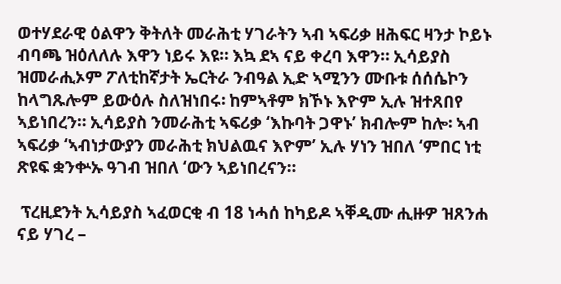ወተሃደራዊ ዕልዋን ቅትለት መራሕቲ ሃገራትን ኣብ ኣፍሪቃ ዘሕፍር ዛንታ ኮይኑ ብባጫ ዝዕለለሉ እዋን ነይሩ እዩ። እኳ ደኣ ናይ ቀረባ እዋን። ኢሳይያስ ዝመራሒኦም ፖለቲከኛታት ኤርትራ ንብዓል ኢድ ኣሚንን ሙቡቱ ሰሰሴኮን ከላግጹሎም ይውዕሉ ስለዝነበሩ፡ ከምኣቶም ክኾኑ እዮም ኢሉ ዝተጸበየ ኣይነበረን። ኢሳይያስ ንመራሕቲ ኣፍሪቃ ‘እኩባት ጋዋኑ’ ክብሎም ከሎ፡ ኣብ ኣፍሪቃ ‘ኣብነታውያን መራሕቲ ክህልዉና እዮም’ ኢሉ ሃነን ዝበለ ‘ምበር ነቲ ጽዩፍ ቋንቍኡ ዓገብ ዝበለ ‘ውን ኣይነበረናን።

 ፕረዚደንት ኢሳይያስ ኣፈወርቂ ብ 18 ነሓሰ ከካይዶ ኣቐዲሙ ሒዙዎ ዝጸንሐ ናይ ሃገረ –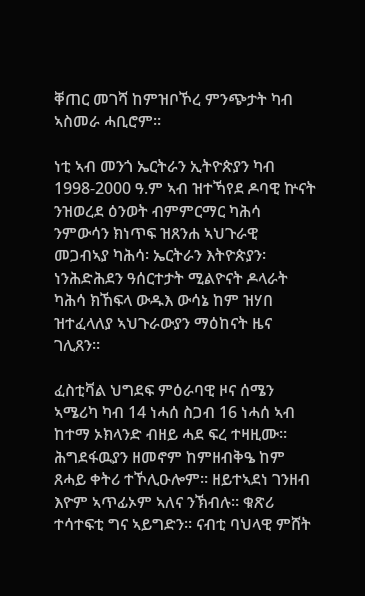ቐጠር መገሻ ከምዝቦኾረ ምንጭታት ካብ ኣስመራ ሓቢሮም።

ነቲ ኣብ መንጎ ኤርትራን ኢትዮጵያን ካብ 1998-2000 ዓ.ም ኣብ ዝተኻየደ ዶባዊ ኵናት ንዝወረደ ዕንወት ብምምርማር ካሕሳ ንምውሳን ክነጥፍ ዝጸንሐ ኣህጉራዊ መጋብኣያ ካሕሳ፡ ኤርትራን እትዮጵያን፡ ነንሕድሕደን ዓሰርተታት ሚልዮናት ዶላራት ካሕሳ ክኸፍላ ውዱእ ውሳኔ ከም ዝሃበ ዝተፈላለያ ኣህጉራውያን ማዕከናት ዜና ገሊጸን።

ፈስቲቫል ህግደፍ ምዕራባዊ ዞና ሰሜን ኣሜሪካ ካብ 14 ነሓሰ ስጋብ 16 ነሓሰ ኣብ ከተማ ኦክላንድ ብዘይ ሓደ ፍረ ተዛዚሙ። ሕግደፋዉያን ዘመኖም ከምዘብቅዔ ከም ጸሓይ ቀትሪ ተኾሊዑሎም። ዘይተኣደነ ገንዘብ እዮም ኣጥፊኦም ኣለና ንኽብሉ። ቁጽሪ ተሳተፍቲ ግና ኣይግድን። ናብቲ ባህላዊ ምሸት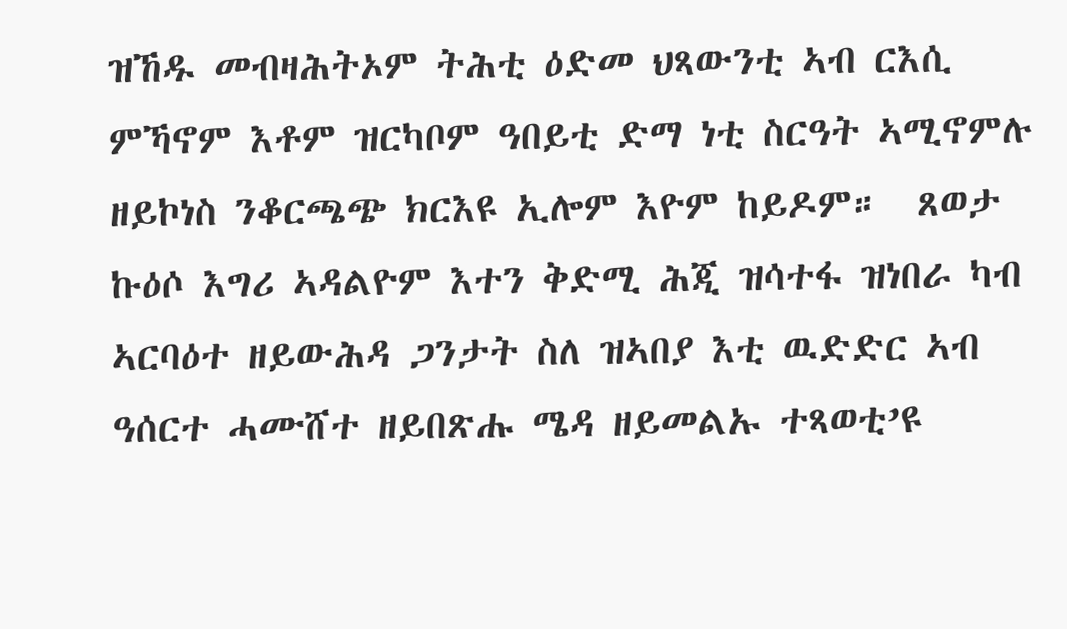ዝኸዱ መብዛሕትኦም ትሕቲ ዕድመ ህጻውንቲ ኣብ ርእሲ ምኻኖም እቶም ዝርካቦም ዓበይቲ ድማ ነቲ ስርዓት ኣሚኖምሉ ዘይኮነስ ንቆርጫጭ ክርእዩ ኢሎም እዮም ከይዶም።  ጸወታ ኩዕሶ እግሪ ኣዳልዮም እተን ቅድሚ ሕጂ ዝሳተፋ ዝነበራ ካብ ኣርባዕተ ዘይውሕዳ ጋንታት ስለ ዝኣበያ እቲ ዉድድር ኣብ ዓሰርተ ሓሙሸተ ዘይበጽሑ ሜዳ ዘይመልኡ ተጻወቲ’ዩ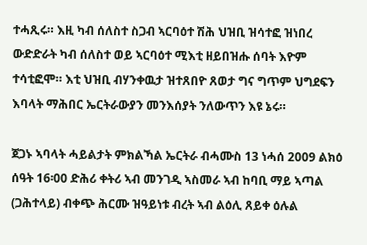ተሓጺሩ። እዚ ካብ ሰለስተ ስጋብ ኣርባዕተ ሽሕ ህዝቢ ዝሳተፎ ዝነበረ ውድድራት ካብ ሰለስተ ወይ ኣርባዕተ ሚእቲ ዘይበዝሑ ሰባት እዮም ተሳቲፎሞ። እቲ ህዝቢ ብሃንቀዉታ ዝተጸበዮ ጸወታ ግና ግጥም ህግደፍን እባላት ማሕበር ኤርትራውያን መንእሰያት ንለውጥን እዩ ኔሩ።

ጀጋኑ ኣባላት ሓይልታት ምክልኻል ኤርትራ ብሓሙስ 13 ነሓሰ 2009 ልክዕ ሰዓት 16፡00 ድሕሪ ቀትሪ ኣብ መንገዲ ኣስመራ ኣብ ከባቢ ማይ ኣጣል (ጋሕተላይ) ብቀጭ ሕርሙ ዝዓይነቱ ብረት ኣብ ልዕሊ ጸይቀ ዕሉል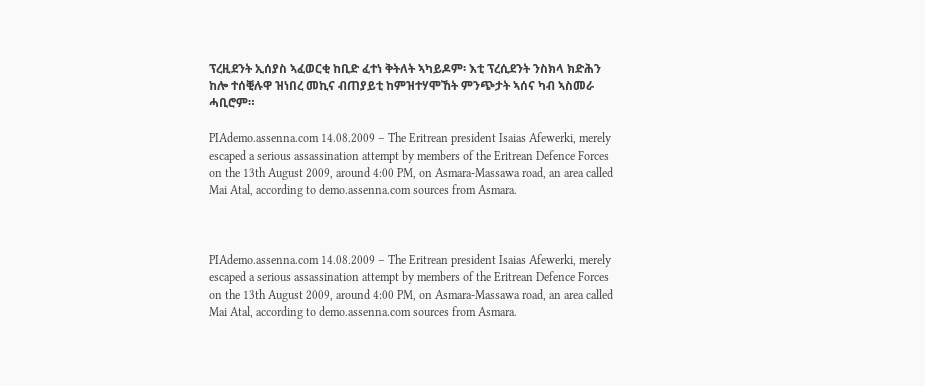ፕረዚደንት ኢሰያስ ኣፈወርቂ ከቢድ ፈተነ ቅትለት ኣካይዶም፡ እቲ ፕረሲደንት ንስክላ ክድሕን ከሎ ተሰቒሉዋ ዝነበረ መኪና ብጠያይቲ ከምዝተሃሞኸት ምንጭታት ኣሰና ካብ ኣስመራ ሓቢሮም።

PIAdemo.assenna.com 14.08.2009 – The Eritrean president Isaias Afewerki, merely escaped a serious assassination attempt by members of the Eritrean Defence Forces on the 13th August 2009, around 4:00 PM, on Asmara-Massawa road, an area called Mai Atal, according to demo.assenna.com sources from Asmara.



PIAdemo.assenna.com 14.08.2009 – The Eritrean president Isaias Afewerki, merely escaped a serious assassination attempt by members of the Eritrean Defence Forces on the 13th August 2009, around 4:00 PM, on Asmara-Massawa road, an area called Mai Atal, according to demo.assenna.com sources from Asmara.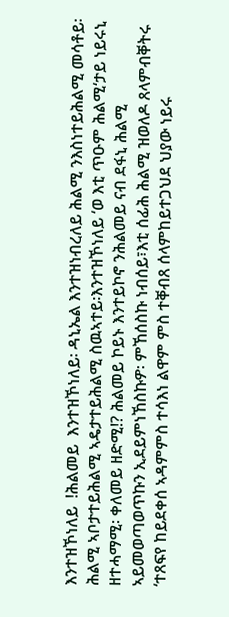እንተዝኾነለይ  !ሕልመይ  እንተዝኾነለይ፡ ዳኒኤል እንተዝነብረለይ ሕልሚ ንእስነተይሕልሚ መሳቶይ፡ሕልሚ ኣቦታተይሕልሚ ኣዴታተይሕልሚ ስዉኣተይ፡እንተዝኾነለይ ‘ወ እቲ ጥዑም ሕልሚ‘ታይ ነይሩኒ ዘተሓማሚ፡ ቀለመይ ዘድሚ!? ሕልመይ ኮይኑ እንተይኮኖ ንሕልመይ ናብ ደፋኒ ሕልሚ ኣይመወጣወጥኩን ኢደይምነኸስኩዎ፡ ምኸሰስኩ ነብሰይ፣እቲ ሰፊሕ ሕልሚ ዝወለዶ ጸላምብቐትሩ ‘ተጸፍየ ከይደቀሰ ኣዳምምስ ተሳእነ ልዋም ምስ ተቐብጸ ሰላምከይተጋህደ ህያው ነይሩ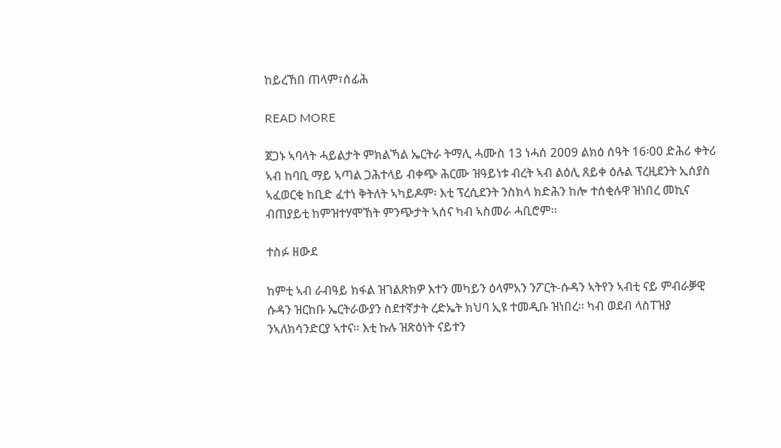ከይረኸበ ጠላም፣ሰፊሕ

READ MORE

ጀጋኑ ኣባላት ሓይልታት ምክልኻል ኤርትራ ትማሊ ሓሙስ 13 ነሓሰ 2009 ልክዕ ሰዓት 16፡00 ድሕሪ ቀትሪ ኣብ ከባቢ ማይ ኣጣል ጋሕተላይ ብቀጭ ሕርሙ ዝዓይነቱ ብረት ኣብ ልዕሊ ጸይቀ ዕሉል ፕረዚደንት ኢሰያስ ኣፈወርቂ ከቢድ ፈተነ ቅትለት ኣካይዶም፡ እቲ ፕረሲደንት ንስክላ ክድሕን ከሎ ተሰቂሉዋ ዝነበረ መኪና ብጠያይቲ ከምዝተሃሞኸት ምንጭታት ኣሰና ካብ ኣስመራ ሓቢሮም።

ተስፉ ዘውደ

ከምቲ ኣብ ራብዓይ ክፋል ዝገልጽክዎ እተን መካይን ዕላምአን ንፖርት-ሱዳን ኣትየን ኣብቲ ናይ ምብራቓዊ ሱዳን ዝርከቡ ኤርትራውያን ስደተኛታት ረድኤት ክህባ ኢዩ ተመዲቡ ዝነበረ። ካብ ወደብ ላስፐዝያ ንኣለክሳንድርያ ኣተና። እቲ ኩሉ ዝጽዕነት ናይተን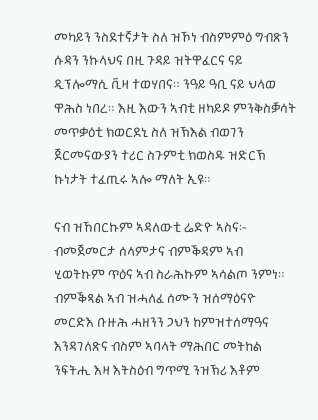መካይን ንስደተኛታት ስለ ዝኾነ ብስምምዕ ግብጽን ሱዳን ንኩላህና በዚ ጉዳይ ዝትዋፈርና ናይ ዲፕሎማሲ ቪዛ ተወሃበና። ንዓይ ዓቢ ናይ ህላወ ዋሕስ ነበረ። እዚ እውን ኣብቲ ዘካይዶ ምንቅስቓሳት  መጥቃዕቲ ክወርደኒ ስለ ዝኽእል ብወገን ጀርመናውያን ተሪር ስጉምቲ ክወስዱ ዝድርኽ ኩነታት ተፈጢሩ ኣሎ ማለት ኢዩ።

ናብ ዝኸበርኩም ኣዳለውቲ ሬድዮ ኣስና፡-
ብመጀመርታ ሰላምታና ብምቕዳም ኣብ ሂወትኩም ጥዕና ኣብ ስራሕኩም ኣሳልጦ ንምነ።
ብምቕጻል ኣብ ዝሓለፈ ሰሙን ዝሰማዕናዮ መርድእ ቡዙሕ ሓዘንን ጋህን ከምዝተሰማዓና
እንዳገለጽና ብስም ኣባላት ማሕበር መትከል ንፍትሒ እዛ እትስዕብ ግጥሚ ንዝኽሪ እቶም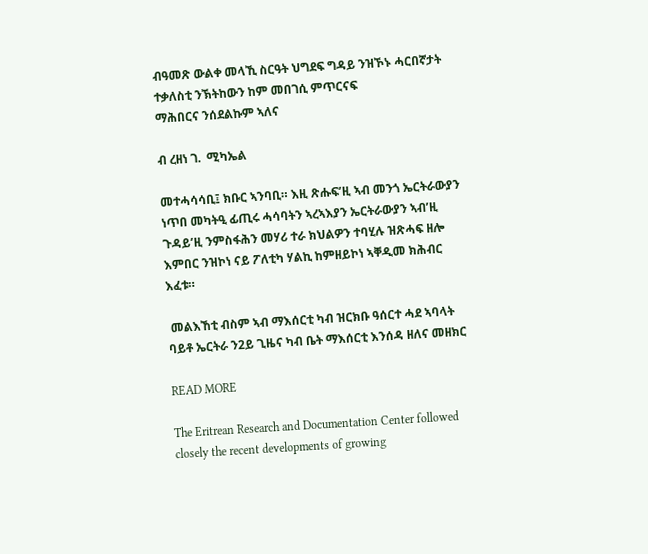ብዓመጽ ውልቀ መላኺ ስርዓት ህግደፍ ግዳይ ንዝኾኑ ሓርበኛታት ተቃለስቲ ንኽትከውን ከም መበገሲ ምጥርናፍ
ማሕበርና ንሰደልኩም ኣለና

ብ ረዘነ ገ.  ሚካኤል

መተሓሳሳቢ፤ ክቡር ኣንባቢ። እዚ ጽሑፍ’ዚ ኣብ መንጎ ኤርትራውያን ነጥበ መካትዒ ፊጢሩ ሓሳባትን ኣረኣእያን ኤርትራውያን ኣብ’ዚ ጉዳይ’ዚ ንምስፋሕን መሃሪ ተራ ክህልዎን ተባሂሉ ዝጽሓፍ ዘሎ እምበር ንዝኮነ ናይ ፖለቲካ ሃልኪ ከምዘይኮነ ኣቐዲመ ክሕብር እፈቱ።

 መልእኸቲ ብስም ኣብ ማእሰርቲ ካብ ዝርክቡ ዓሰርተ ሓደ ኣባላት ባይቶ ኤርትራ ን2ይ ጊዜና ካብ ቤት ማእሰርቲ እንሰዳ ዘለና መዘክር

READ MORE

The Eritrean Research and Documentation Center followed closely the recent developments of growing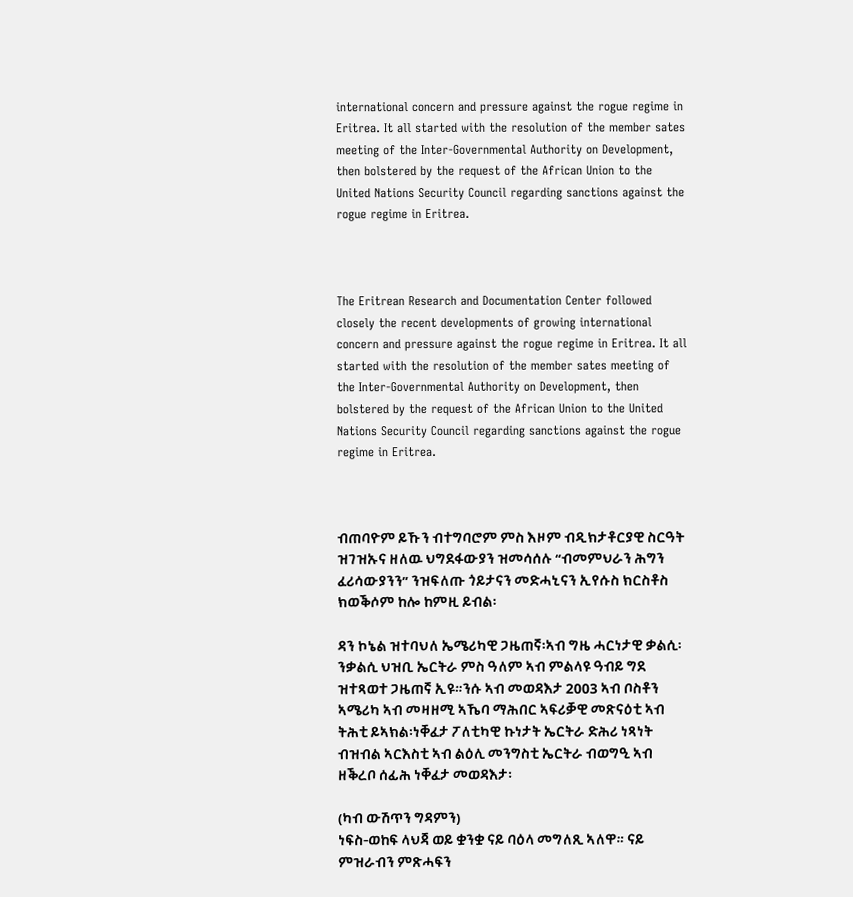international concern and pressure against the rogue regime in Eritrea. It all started with the resolution of the member sates meeting of the Inter-Governmental Authority on Development, then bolstered by the request of the African Union to the United Nations Security Council regarding sanctions against the rogue regime in Eritrea.



The Eritrean Research and Documentation Center followed closely the recent developments of growing international concern and pressure against the rogue regime in Eritrea. It all started with the resolution of the member sates meeting of the Inter-Governmental Authority on Development, then bolstered by the request of the African Union to the United Nations Security Council regarding sanctions against the rogue regime in Eritrea.



ብጠባዮም ይኹን ብተግባሮም ምስ እዞም ብዲክታቶርያዊ ስርዓት ዝገዝኡና ዘለዉ ህግደፋውያን ዝመሳሰሉ “ብመምህራን ሕግን ፈሪሳውያንን” ንዝፍለጡ ጎይታናን መድሓኒናን ኢየሱስ ክርስቶስ ክወቕሶም ከሎ ከምዚ ይብል፡

ዳን ኮኔል ዝተባህለ ኤሜሪካዊ ጋዜጠኛ፡ኣብ ግዜ ሓርነታዊ ቃልሲ፡ንቃልሲ ህዝቢ ኤርትራ ምስ ዓለም ኣብ ምልላዩ ዓብይ ግደ ዝተጻወተ ጋዜጠኛ ኢዩ።ንሱ ኣብ መወዳእታ 2003 ኣብ ቦስቶን ኣሜሪካ ኣብ መዛዘሚ ኣኼባ ማሕበር ኣፍሪቓዊ መጽናዕቲ ኣብ ትሕቲ ይኣክል፡ነቐፈታ ፖለቲካዊ ኩነታት ኤርትራ ድሕሪ ነጻነት ብዝብል ኣርእስቲ ኣብ ልዕሊ መንግስቲ ኤርትራ ብወግዒ ኣብ ዘቕረቦ ሰፊሕ ነቐፈታ መወዳእታ፡

(ካብ ውሽጥን ግዳምን)
ነፍስ-ወከፍ ላህጃ ወይ ቋንቋ ናይ ባዕላ መግለጺ ኣለዋ። ናይ ምዝራብን ምጽሓፍን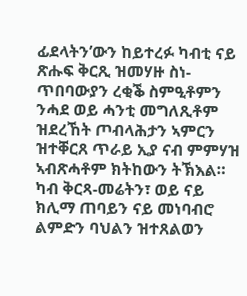ፊደላትን’ውን ከይተረፉ ካብቲ ናይ ጽሑፍ ቅርጺ ዝመሃዙ ስነ-ጥበባውያን ረቂቕ ስምዒቶምን ንሓደ ወይ ሓንቲ መግለጺቶም ዝደረኸት ጦብላሕታን ኣምርን ዝተቐርጸ ጥራይ ኢያ ናብ ምምሃዝ ኣብጽሓቶም ክትከውን ትኽእል። ካብ ቅርጻ-መሬትን፣ ወይ ናይ ክሊማ ጠባይን ናይ መነባብሮ ልምድን ባህልን ዝተጸልወን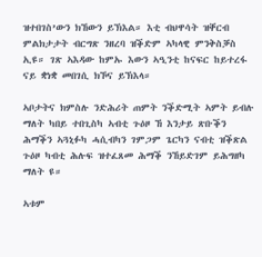ዝተበገስ’ውን ክኸውን ይኽእል። እቲ ብህዋሳት ዝቐርብ ምልክታታት ብርግጽ ንዘረባ ዝቕድም ኣካላዊ ምንቅስቓስ ኢዩ። ገጽ ኣእዳው ከምኡ እውን ኣዒንቲ ከናፍር ከይተረፋ ናይ ቋነቋ መበገሲ ክኾና ይኽእላ።

ኣቦታትና ክምስሉ ንድሕሪት ጠምት ንቕድሚት ኣምት ይብሉ ማለት ካበይ ተበጊስካ ኣብቲ ጉዕዞ ኸ እንታይ ጽቡቕን ሕማቕን ኣጓኒፉካ ሓሲብካን ገምጋም ጌርካን ናብቲ ዝቕጽል ጉዕዞ ካብቲ ሕሉፍ ዝተፈጸመ ሕማቕ ንኸይድገም ይሕግዘካ ማለት ዩ።

ኣቱም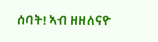ሰባት! ኣብ ዘዘለናዮ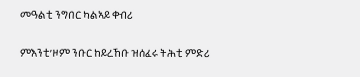መዓልቲ ንግበር ካልኣይ ቀብሪ

ምእንቲ’ዞም ንቡር ከይረኸቡ ዝሰፈሩ ትሕቲ ምድሪ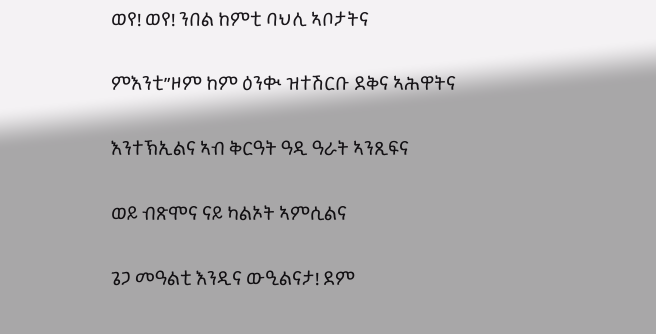ወየ! ወየ! ንበል ከምቲ ባህሊ ኣቦታትና

ምእንቲ”ዞም ከም ዕንቊ ዝተሽርቡ ደቅና ኣሕዋትና

እንተኽኢልና ኣብ ቅርዓት ዓዲ ዓራት ኣንጺፍና

ወይ ብጽሞና ናይ ካልኦት ኣምሲልና

ጌጋ መዓልቲ እንዲና ውዒልናታ! ደም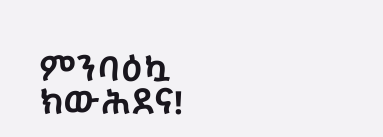ምንባዕኳ ክውሕደና!